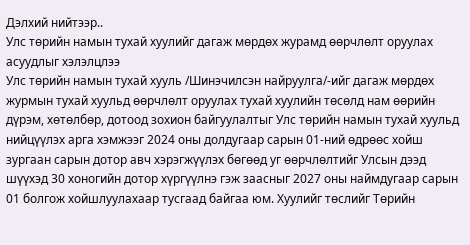Дэлхий нийтээр..
Улс төрийн намын тухай хуулийг дагаж мөрдөх журамд өөрчлөлт оруулах асуудлыг хэлэлцлээ
Улс төрийн намын тухай хууль /Шинэчилсэн найруулга/-ийг дагаж мөрдөх журмын тухай хуульд өөрчлөлт оруулах тухай хуулийн төсөлд нам өөрийн дүрэм, хөтөлбөр, дотоод зохион байгуулалтыг Улс төрийн намын тухай хуульд нийцүүлэх арга хэмжээг 2024 оны долдугаар сарын 01-ний өдрөөс хойш зургаан сарын дотор авч хэрэгжүүлэх бөгөөд уг өөрчлөлтийг Улсын дээд шүүхэд 30 хоногийн дотор хүргүүлнэ гэж заасныг 2027 оны наймдугаар сарын 01 болгож хойшлуулахаар тусгаад байгаа юм. Хуулийг төслийг Төрийн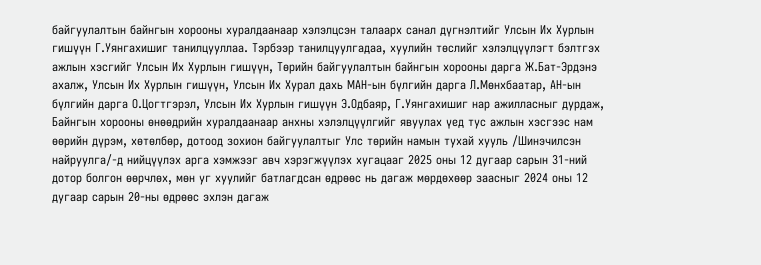байгуулалтын байнгын хорооны хуралдаанаар хэлэлцсэн талаарх санал дүгнэлтийг Улсын Их Хурлын гишүүн Г.Уянгахишиг танилцууллаа. Тэрбээр танилцуулгадаа, хуулийн төслийг хэлэлцүүлэгт бэлтгэх ажлын хэсгийг Улсын Их Хурлын гишүүн, Төрийн байгуулалтын байнгын хорооны дарга Ж.Бат-Эрдэнэ ахалж, Улсын Их Хурлын гишүүн, Улсын Их Хурал дахь МАН-ын бүлгийн дарга Л.Мөнхбаатар, АН-ын бүлгийн дарга О.Цогтгэрэл, Улсын Их Хурлын гишүүн Э.Одбаяр, Г.Уянгахишиг нар ажилласныг дурдаж, Байнгын хорооны өнөөдрийн хуралдаанаар анхны хэлэлцүүлгийг явуулах үед тус ажлын хэсгээс нам өөрийн дүрэм, хөтөлбөр, дотоод зохион байгуулалтыг Улс төрийн намын тухай хууль /Шинэчилсэн найруулга/-д нийцүүлэх арга хэмжээг авч хэрэгжүүлэх хугацааг 2025 оны 12 дугаар сарын 31-ний дотор болгон өөрчлөх, мөн уг хуулийг батлагдсан өдрөөс нь дагаж мөрдөхөөр заасныг 2024 оны 12 дугаар сарын 20-ны өдрөөс эхлэн дагаж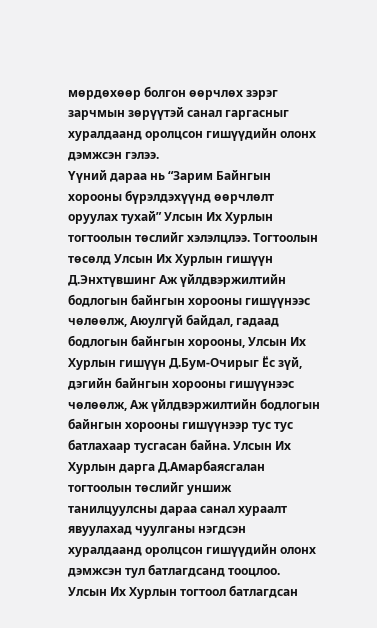мөрдөхөөр болгон өөрчлөх зэрэг зарчмын зөрүүтэй санал гаргасныг хуралдаанд оролцсон гишүүдийн олонх дэмжсэн гэлээ.
Үүний дараа нь “Зарим Байнгын хорооны бүрэлдэхүүнд өөрчлөлт оруулах тухай” Улсын Их Хурлын тогтоолын төслийг хэлэлцлээ. Тогтоолын төсөлд Улсын Их Хурлын гишүүн Д.Энхтүвшинг Аж үйлдвэржилтийн бодлогын байнгын хорооны гишүүнээс чөлөөлж, Аюулгүй байдал, гадаад бодлогын байнгын хорооны, Улсын Их Хурлын гишүүн Д.Бум-Очирыг Ёс зүй, дэгийн байнгын хорооны гишүүнээс чөлөөлж, Аж үйлдвэржилтийн бодлогын байнгын хорооны гишүүнээр тус тус батлахаар тусгасан байна. Улсын Их Хурлын дарга Д.Амарбаясгалан тогтоолын төслийг уншиж танилцуулсны дараа санал хураалт явуулахад чуулганы нэгдсэн хуралдаанд оролцсон гишүүдийн олонх дэмжсэн тул батлагдсанд тооцлоо. Улсын Их Хурлын тогтоол батлагдсан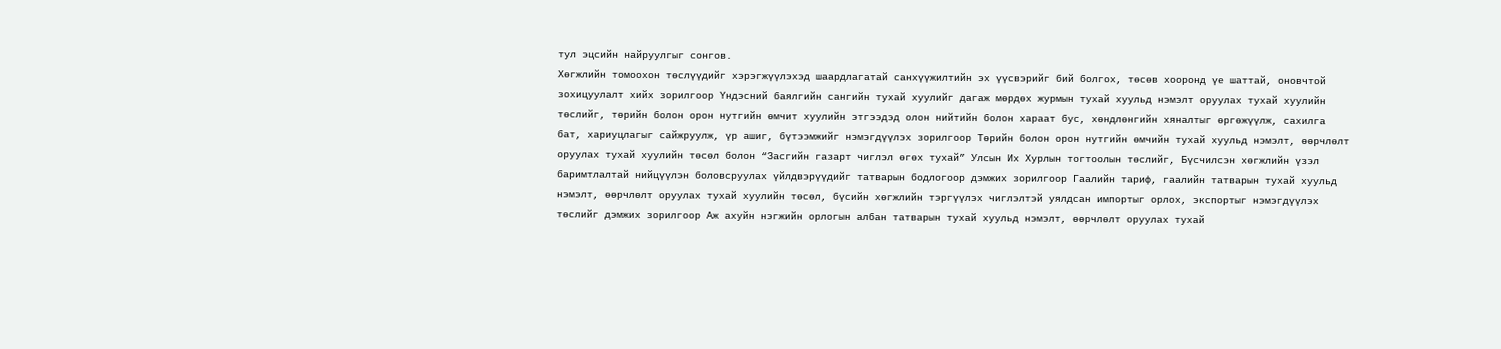тул эцсийн найруулгыг сонгов.
Хөгжлийн томоохон төслүүдийг хэрэгжүүлэхэд шаардлагатай санхүүжилтийн эх үүсвэрийг бий болгох, төсөв хооронд үе шаттай, оновчтой зохицуулалт хийх зорилгоор Үндэсний баялгийн сангийн тухай хуулийг дагаж мөрдөх журмын тухай хуульд нэмэлт оруулах тухай хуулийн төслийг, төрийн болон орон нутгийн өмчит хуулийн этгээдэд олон нийтийн болон хараат бус, хөндлөнгийн хяналтыг өргөжүүлж, сахилга бат, хариуцлагыг сайжруулж, үр ашиг, бүтээмжийг нэмэгдүүлэх зорилгоор Төрийн болон орон нутгийн өмчийн тухай хуульд нэмэлт, өөрчлөлт оруулах тухай хуулийн төсөл болон “Засгийн газарт чиглэл өгөх тухай” Улсын Их Хурлын тогтоолын төслийг, Бүсчилсэн хөгжлийн үзэл баримтлалтай нийцүүлэн боловсруулах үйлдвэрүүдийг татварын бодлогоор дэмжих зорилгоор Гаалийн тариф, гаалийн татварын тухай хуульд нэмэлт, өөрчлөлт оруулах тухай хуулийн төсөл, бүсийн хөгжлийн тэргүүлэх чиглэлтэй уялдсан импортыг орлох, экспортыг нэмэгдүүлэх төслийг дэмжих зорилгоор Аж ахуйн нэгжийн орлогын албан татварын тухай хуульд нэмэлт, өөрчлөлт оруулах тухай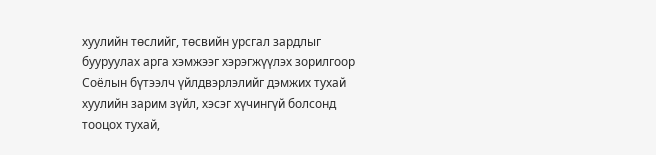хуулийн төслийг, төсвийн урсгал зардлыг бууруулах арга хэмжээг хэрэгжүүлэх зорилгоор Соёлын бүтээлч үйлдвэрлэлийг дэмжих тухай хуулийн зарим зүйл, хэсэг хүчингүй болсонд тооцох тухай,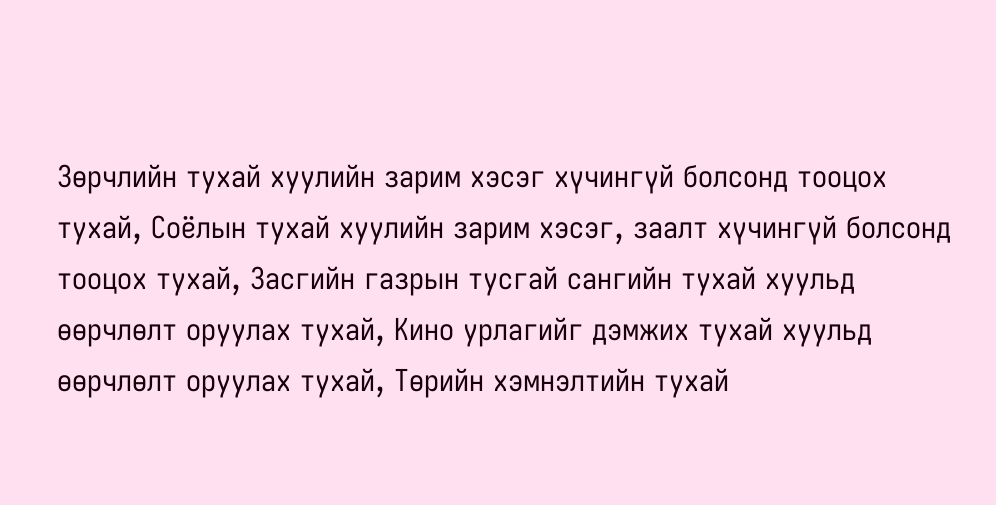Зөрчлийн тухай хуулийн зарим хэсэг хүчингүй болсонд тооцох тухай, Соёлын тухай хуулийн зарим хэсэг, заалт хүчингүй болсонд тооцох тухай, Засгийн газрын тусгай сангийн тухай хуульд өөрчлөлт оруулах тухай, Кино урлагийг дэмжих тухай хуульд өөрчлөлт оруулах тухай, Төрийн хэмнэлтийн тухай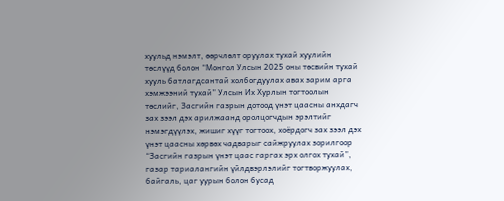хуульд нэмэлт, өөрчлөлт оруулах тухай хуулийн төслүүд болон “Монгол Улсын 2025 оны төсвийн тухай хууль батлагдсантай холбогдуулах авах зарим арга хэмжээний тухай” Улсын Их Хурлын тогтоолын төслийг, Засгийн газрын дотоод үнэт цаасны анхдагч зах зээл дэх арилжаанд оролцогчдын эрэлтийг нэмэгдүүлэх, жишиг хүүг тогтоох, хоёрдогч зах зээл дэх үнэт цаасны хөрвөх чадварыг сайжруулах зорилгоор “Засгийн газрын үнэт цаас гаргах эрх олгох тухай”, газар тариалангийн үйлдвэрлэлийг тогтворжуулах, байгаль, цаг уурын болон бусад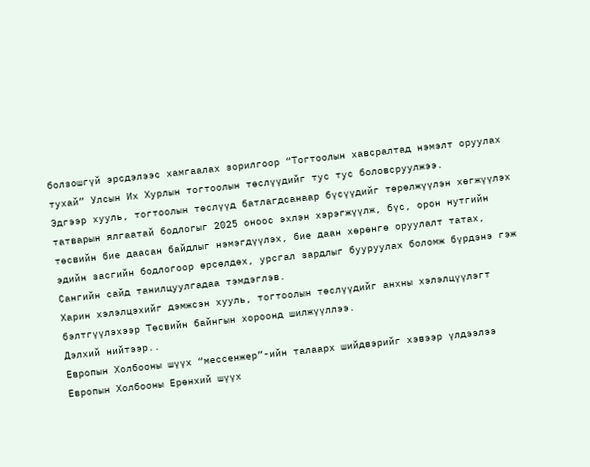болзошгүй эрсдэлээс хамгаалах зорилгоор “Тогтоолын хавсралтад нэмэлт оруулах тухай” Улсын Их Хурлын тогтоолын төслүүдийг тус тус боловсруулжээ.
Эдгээр хууль, тогтоолын төслүүд батлагдсанаар бүсүүдийг төрөлжүүлэн хөгжүүлэх татварын ялгаатай бодлогыг 2025 оноос эхлэн хэрэгжүүлж, бүс, орон нутгийн төсвийн бие даасан байдлыг нэмэгдүүлэх, бие даан хөрөнгө оруулалт татах, эдийн засгийн бодлогоор өрсөлдөх, урсгал зардлыг бууруулах боломж бүрдэнэ гэж Сангийн сайд танилцуулгадаа тэмдэглэв.
Харин хэлэлцэхийг дэмжсэн хууль, тогтоолын төслүүдийг анхны хэлэлцүүлэгт бэлтгүүлэхээр Төсвийн байнгын хороонд шилжүүллээ.
Дэлхий нийтээр..
Европын Холбооны шүүх “мессенжер”-ийн талаарх шийдвэрийг хэвээр үлдээлээ
Европын Холбооны Ерөнхий шүүх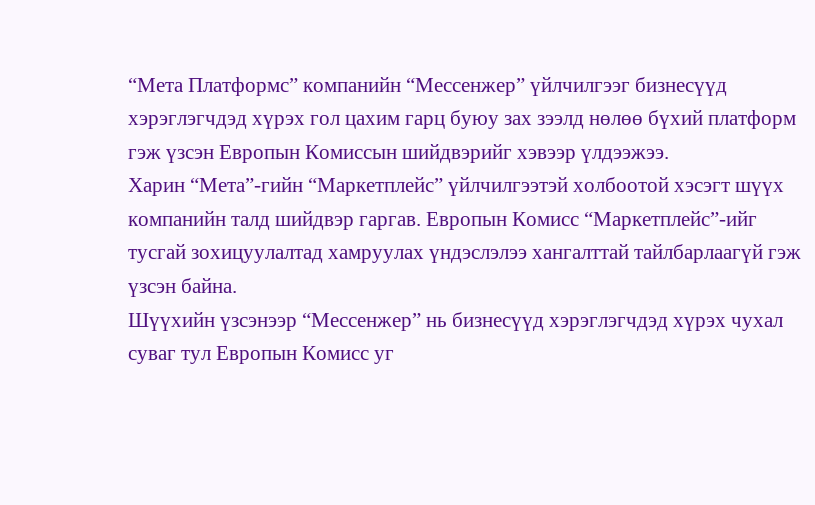“Мета Платформс” компанийн “Мессенжер” үйлчилгээг бизнесүүд хэрэглэгчдэд хүрэх гол цахим гарц буюу зах зээлд нөлөө бүхий платформ гэж үзсэн Европын Комиссын шийдвэрийг хэвээр үлдээжээ.
Харин “Мета”-гийн “Маркетплейс” үйлчилгээтэй холбоотой хэсэгт шүүх компанийн талд шийдвэр гаргав. Европын Комисс “Маркетплейс”-ийг тусгай зохицуулалтад хамруулах үндэслэлээ хангалттай тайлбарлаагүй гэж үзсэн байна.
Шүүхийн үзсэнээр “Мессенжер” нь бизнесүүд хэрэглэгчдэд хүрэх чухал суваг тул Европын Комисс уг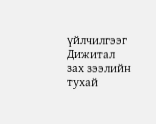үйлчилгээг Дижитал зах зээлийн тухай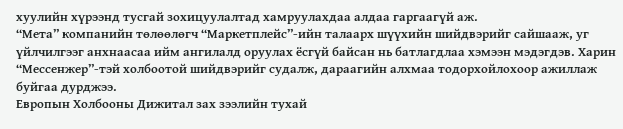хуулийн хүрээнд тусгай зохицуулалтад хамруулахдаа алдаа гаргаагүй аж.
“Мета” компанийн төлөөлөгч “Маркетплейс”-ийн талаарх шүүхийн шийдвэрийг сайшааж, уг үйлчилгээг анхнаасаа ийм ангилалд оруулах ёсгүй байсан нь батлагдлаа хэмээн мэдэгдэв. Харин “Мессенжер”-тэй холбоотой шийдвэрийг судалж, дараагийн алхмаа тодорхойлохоор ажиллаж буйгаа дурджээ.
Европын Холбооны Дижитал зах зээлийн тухай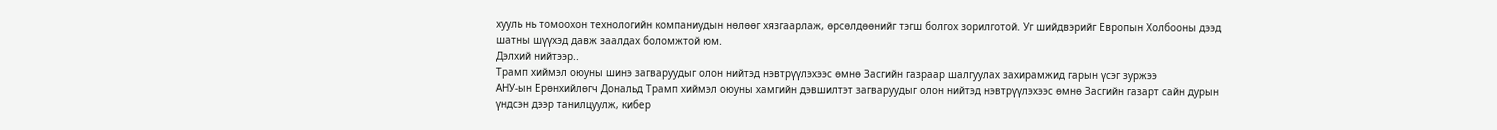хууль нь томоохон технологийн компаниудын нөлөөг хязгаарлаж, өрсөлдөөнийг тэгш болгох зорилготой. Уг шийдвэрийг Европын Холбооны дээд шатны шүүхэд давж заалдах боломжтой юм.
Дэлхий нийтээр..
Трамп хиймэл оюуны шинэ загваруудыг олон нийтэд нэвтрүүлэхээс өмнө Засгийн газраар шалгуулах захирамжид гарын үсэг зуржээ
АНУ-ын Ерөнхийлөгч Дональд Трамп хиймэл оюуны хамгийн дэвшилтэт загваруудыг олон нийтэд нэвтрүүлэхээс өмнө Засгийн газарт сайн дурын үндсэн дээр танилцуулж, кибер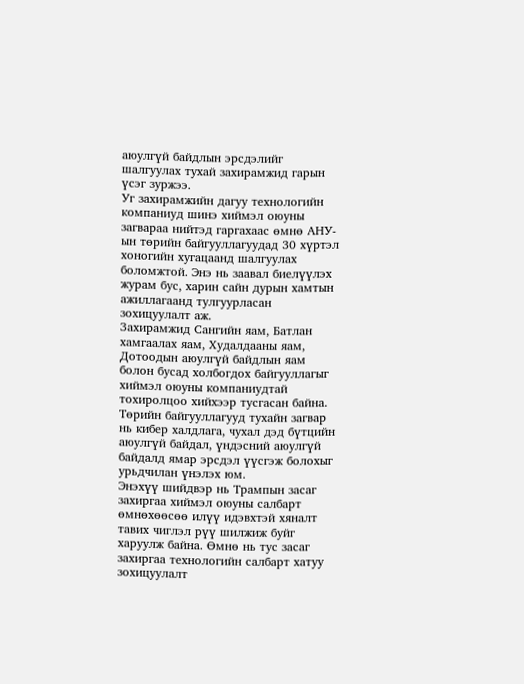аюулгүй байдлын эрсдэлийг шалгуулах тухай захирамжид гарын үсэг зуржээ.
Уг захирамжийн дагуу технологийн компаниуд шинэ хиймэл оюуны загвараа нийтэд гаргахаас өмнө АНУ-ын төрийн байгууллагуудад 30 хүртэл хоногийн хугацаанд шалгуулах боломжтой. Энэ нь заавал биелүүлэх журам бус, харин сайн дурын хамтын ажиллагаанд тулгуурласан зохицуулалт аж.
Захирамжид Сангийн яам, Батлан хамгаалах яам, Худалдааны яам, Дотоодын аюулгүй байдлын яам болон бусад холбогдох байгууллагыг хиймэл оюуны компаниудтай тохиролцоо хийхээр тусгасан байна. Төрийн байгууллагууд тухайн загвар нь кибер халдлага, чухал дэд бүтцийн аюулгүй байдал, үндэсний аюулгүй байдалд ямар эрсдэл үүсгэж болохыг урьдчилан үнэлэх юм.
Энэхүү шийдвэр нь Трампын засаг захиргаа хиймэл оюуны салбарт өмнөхөөсөө илүү идэвхтэй хяналт тавих чиглэл рүү шилжиж буйг харуулж байна. Өмнө нь тус засаг захиргаа технологийн салбарт хатуу зохицуулалт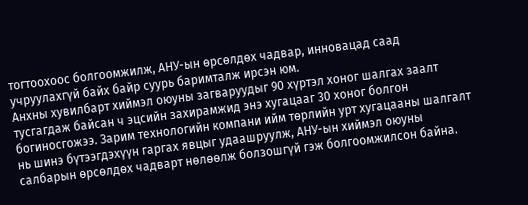тогтоохоос болгоомжилж, АНУ-ын өрсөлдөх чадвар, инновацад саад учруулахгүй байх байр суурь баримталж ирсэн юм.
Анхны хувилбарт хиймэл оюуны загваруудыг 90 хүртэл хоног шалгах заалт тусгагдаж байсан ч эцсийн захирамжид энэ хугацааг 30 хоног болгон богиносгожээ. Зарим технологийн компани ийм төрлийн урт хугацааны шалгалт нь шинэ бүтээгдэхүүн гаргах явцыг удаашруулж, АНУ-ын хиймэл оюуны салбарын өрсөлдөх чадварт нөлөөлж болзошгүй гэж болгоомжилсон байна.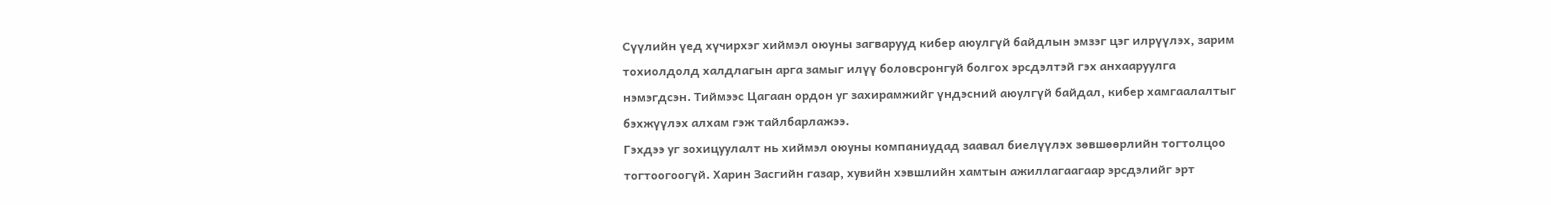Сүүлийн үед хүчирхэг хиймэл оюуны загварууд кибер аюулгүй байдлын эмзэг цэг илрүүлэх, зарим тохиолдолд халдлагын арга замыг илүү боловсронгуй болгох эрсдэлтэй гэх анхааруулга нэмэгдсэн. Тиймээс Цагаан ордон уг захирамжийг үндэсний аюулгүй байдал, кибер хамгаалалтыг бэхжүүлэх алхам гэж тайлбарлажээ.
Гэхдээ уг зохицуулалт нь хиймэл оюуны компаниудад заавал биелүүлэх зөвшөөрлийн тогтолцоо тогтоогоогүй. Харин Засгийн газар, хувийн хэвшлийн хамтын ажиллагаагаар эрсдэлийг эрт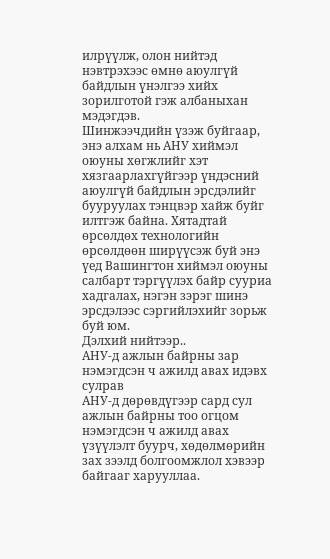илрүүлж, олон нийтэд нэвтрэхээс өмнө аюулгүй байдлын үнэлгээ хийх зорилготой гэж албаныхан мэдэгдэв.
Шинжээчдийн үзэж буйгаар, энэ алхам нь АНУ хиймэл оюуны хөгжлийг хэт хязгаарлахгүйгээр үндэсний аюулгүй байдлын эрсдэлийг бууруулах тэнцвэр хайж буйг илтгэж байна. Хятадтай өрсөлдөх технологийн өрсөлдөөн ширүүсэж буй энэ үед Вашингтон хиймэл оюуны салбарт тэргүүлэх байр сууриа хадгалах, нэгэн зэрэг шинэ эрсдэлээс сэргийлэхийг зорьж буй юм.
Дэлхий нийтээр..
АНУ-д ажлын байрны зар нэмэгдсэн ч ажилд авах идэвх сулрав
АНУ-д дөрөвдүгээр сард сул ажлын байрны тоо огцом нэмэгдсэн ч ажилд авах үзүүлэлт буурч, хөдөлмөрийн зах зээлд болгоомжлол хэвээр байгааг харууллаа.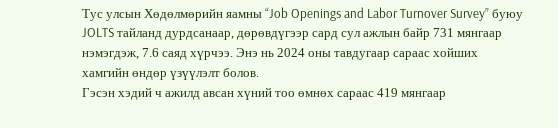Тус улсын Хөдөлмөрийн яамны “Job Openings and Labor Turnover Survey” буюу JOLTS тайланд дурдсанаар, дөрөвдүгээр сард сул ажлын байр 731 мянгаар нэмэгдэж, 7.6 саяд хүрчээ. Энэ нь 2024 оны тавдугаар сараас хойших хамгийн өндөр үзүүлэлт болов.
Гэсэн хэдий ч ажилд авсан хүний тоо өмнөх сараас 419 мянгаар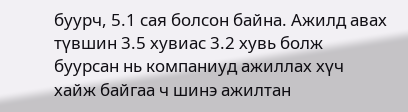буурч, 5.1 сая болсон байна. Ажилд авах түвшин 3.5 хувиас 3.2 хувь болж буурсан нь компаниуд ажиллах хүч хайж байгаа ч шинэ ажилтан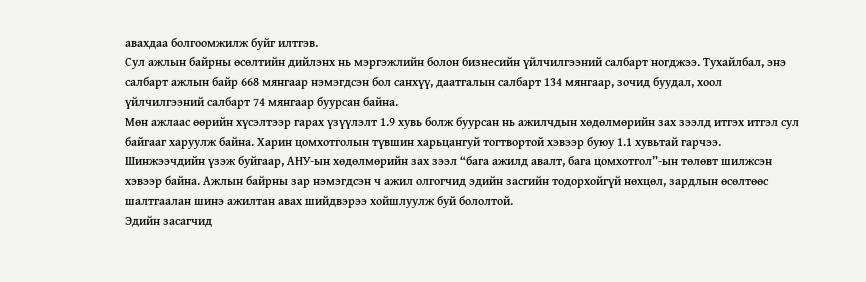авахдаа болгоомжилж буйг илтгэв.
Сул ажлын байрны өсөлтийн дийлэнх нь мэргэжлийн болон бизнесийн үйлчилгээний салбарт ногджээ. Тухайлбал, энэ салбарт ажлын байр 668 мянгаар нэмэгдсэн бол санхүү, даатгалын салбарт 134 мянгаар, зочид буудал, хоол үйлчилгээний салбарт 74 мянгаар буурсан байна.
Мөн ажлаас өөрийн хүсэлтээр гарах үзүүлэлт 1.9 хувь болж буурсан нь ажилчдын хөдөлмөрийн зах зээлд итгэх итгэл сул байгааг харуулж байна. Харин цомхотголын түвшин харьцангуй тогтвортой хэвээр буюу 1.1 хувьтай гарчээ.
Шинжээчдийн үзэж буйгаар, АНУ-ын хөдөлмөрийн зах зээл “бага ажилд авалт, бага цомхотгол”-ын төлөвт шилжсэн хэвээр байна. Ажлын байрны зар нэмэгдсэн ч ажил олгогчид эдийн засгийн тодорхойгүй нөхцөл, зардлын өсөлтөөс шалтгаалан шинэ ажилтан авах шийдвэрээ хойшлуулж буй бололтой.
Эдийн засагчид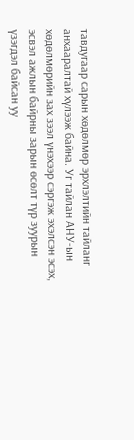тавдугаар сарын хөдөлмөр эрхлэлтийн тайланг анхааралтай хүлээж байна. Уг тайлан АНУ-ын хөдөлмөрийн зах зээл үнэхээр сэргэж эхэлсэн эсэх, эсвэл ажлын байрны зарын өсөлт түр зуурын үзэгдэл байсан уу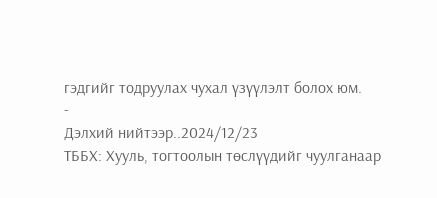гэдгийг тодруулах чухал үзүүлэлт болох юм.
-
Дэлхий нийтээр..2024/12/23
ТББХ: Хууль, тогтоолын төслүүдийг чуулганаар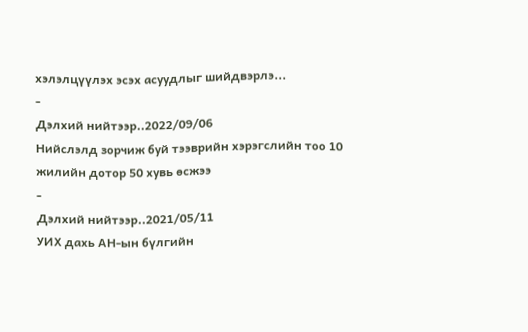хэлэлцүүлэх эсэх асуудлыг шийдвэрлэ...
-
Дэлхий нийтээр..2022/09/06
Нийслэлд зорчиж буй тээврийн хэрэгслийн тоо 10 жилийн дотор 50 хувь өсжээ
-
Дэлхий нийтээр..2021/05/11
УИХ дахь АН-ын бүлгийн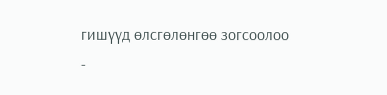гишүүд өлсгөлөнгөө зогсоолоо
-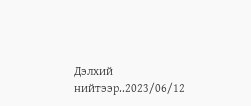Дэлхий нийтээр..2023/06/12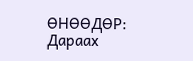ӨНӨӨДӨР: Дараах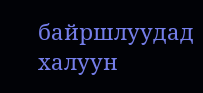байршлуудад халуун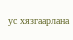ус хязгаарлана